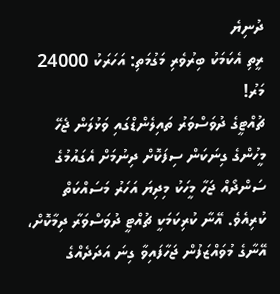ދުނިޔެ
ރީތި އެކަމަކު ބިރުވެރި މަގުމަތި: އަހަރަކު 24000 މަރު!
ޗުއްޓީގެ ދުވަސްވަރު ތައިލެންޑްގައި ވަޅުލަން ޖެހޭ މީހުންގެ ގިނަކަން ސިފަކޮށް ދިނުމަށް އެގައުމުގެ ސަންދޯއް ޖަހާ މީހަކު މިދިޔަ އަހަރު މަސައްކަތް ކުރިއެވެ. އޭނާ ކުރިކަމަކީ ޗުއްޓީ ދުވަސްވަރާ ދިމާކޮށް، އޭނާގެ މުވައްޒަފުން ޖަހާފައިވާ ގިނަ އަދަދެއްގެ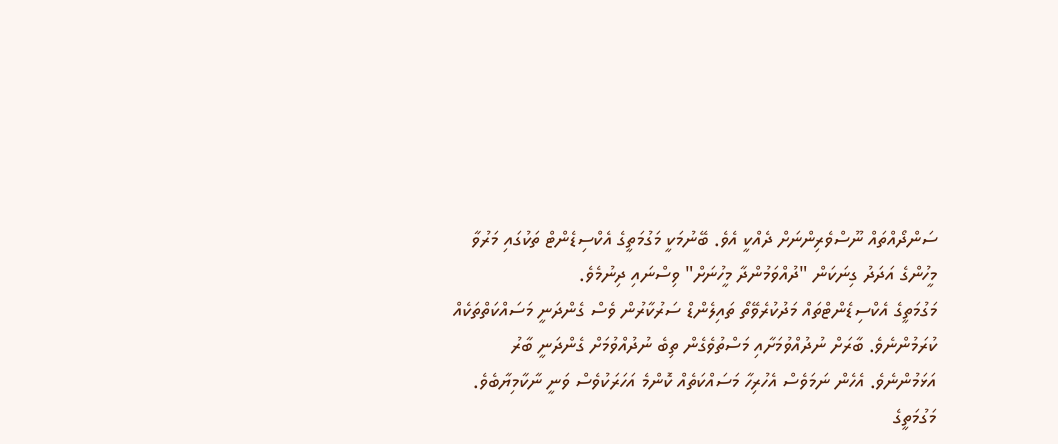ސަންދޯއްތައް ނޫސްވެރިންނަށް ދެއްކީ އެވެ. ބޭނުމަކީ މަގުމަތީގެ އެކްސިޑެންޓް ތަކުގައި މަރުވާ މީހުންގެ އަދަދު ގިނަކަން "ދުއްވަމުންދާ މީހުނަށް" ވިސްނައި ދިނުމެވެ.
މަގުމަތީގެ އެކްސިޑެންޓްތައް މަދުކުރެވޭތޯ ތައިލެންޑް ސަރުކާރުން ވެސް ގެންދަނީ މަސައްކަތްތަކެއް ކުރަމުންނެވެ. ބާރަށް ނުދުއްވުމަށާއި މަސްތުވެގެން ތިބެ ނުދުއްވުމަށް ގެންދަނީ ބާރު އަޅަމުންނެވެ. އެހެން ނަމަވެސް އެހުރިހާ މަސައްކަތެއް ކޮންމެ އަހަރަކުވެސް ވަނީ ނާކާމިޔާބެވެ.
މަގުމަތީގެ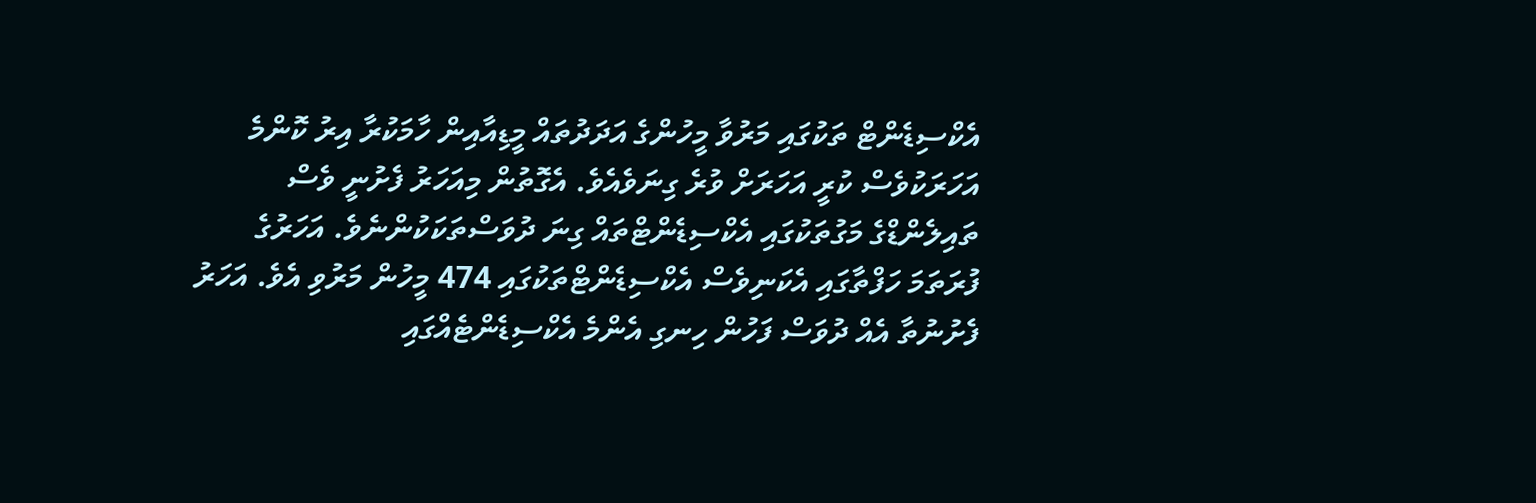އެކްސިޑެންޓް ތަކުގައި މަރުވާ މީހުންގެ އަދަދުތައް މީޑިއާއިން ހާމަކުރާ އިރު ކޮންމެ އަހަރަކުވެސް ކުރީ އަހަރަށް ވުރެ ގިނަވެއެވެ. އެގޮތުން މިއަހަރު ފެށުނީ ވެސް ތައިލެންޑްގެ މަގުތަކުގައި އެކްސިޑެންޓްތައް ގިނަ ދުވަސްތަކަކުންނެވެ. އަހަރުގެ ފުރަތަމަ ހަފްތާގައި އެކަނިވެސް އެކްސިޑެންޓްތަކުގައި 474 މީހުން މަރުވި އެވެ. އަހަރު ފެށުނުތާ އެއް ދުވަސް ފަހުން ހިނގި އެންމެ އެކްސިޑެންޓެއްގައި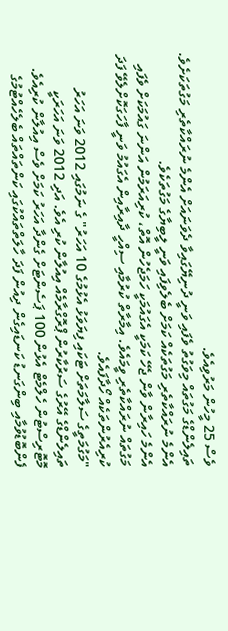ވެސް 25 މީހުން މަރުވިއެވެ.
ތައިލެންޑްގެ މަގުތައް މިވަގުތު ވެފައި ވަނީ ދުނިޔޭގައިވާ ދެވަނައަށް އެންމެ ނުރައްކާތެރި މަގުތަކަށެވެ. އެންމެ ނުރައްކާތެރި މަގުތަކެއް ކަމަށް ބެލެވިފައި ވަނީ ލީބިޔާގެ މަގުތަކެވެ.
އެންމެ ހައިރާން ވާން ޖެހޭ ކަމަކީ އެގައުމަކީ ހަމަޖެހުން އޮތް، ކުރިއަރަމުން އަންނަ ގައުމަކަށް ވެފައި މަގުތައް ނުރައްކާތެރި ވީމައެވެ. އިމާރާތް ކުރުމާއި ސިއްހީ ދާއިރާއިން އެގައުމު ވަނީ ފާހަގަކޮށްލެވޭ ފަދަ ކުރިއެރުންތަކެއް ހޯދާފައެވެ.
"މަގުމަތީގެ ސަލާމަތަށް ޓަކައި ފިޔަވަޅު އެޅުމުގެ 10 އަހަރު" ގެ ނަމުގައި 2012 ވަނަ އަހަރު ތައިލެންޑްގެ އޭރުގެ ސަރުކާރުން ޕްރޮގްރާމެއް އިއުލާން ކުރި އެވެ. އަދި 2012 ވަނަ އަހަރަކީ މޮޓޮރިސްޓުން ހެލްމެޓް އެޅުން 100 ޕަސެންޓަށް ގެންދާ އަހަރު ކަމަށް ވެސް އިއުލާން ކުރިއެވެ.
ފެންބޮޑުވުމާއި ބިންގަނޑު ކަނޑައިގެން ދިއުން ފަދަ ހާލަތްތައްކުގައި ކަންތައްތައް ބެލެހެއްޓުމުގެ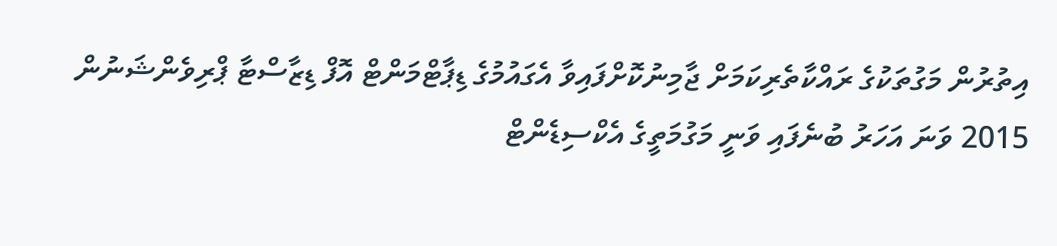އިތުރުން މަގުތަކުގެ ރައްކާތެރިކަމަށް ޖާމިނުކޮށްފައިވާ އެގައުމުގެ ޑިޕާޓްމަންޓް އޮފް ޑިޒާސްޓާ ޕްރިވެންޝަނުން 2015 ވަނަ އަހަރު ބުނެފައި ވަނީ މަގުމަތީގެ އެކްސިޑެންޓް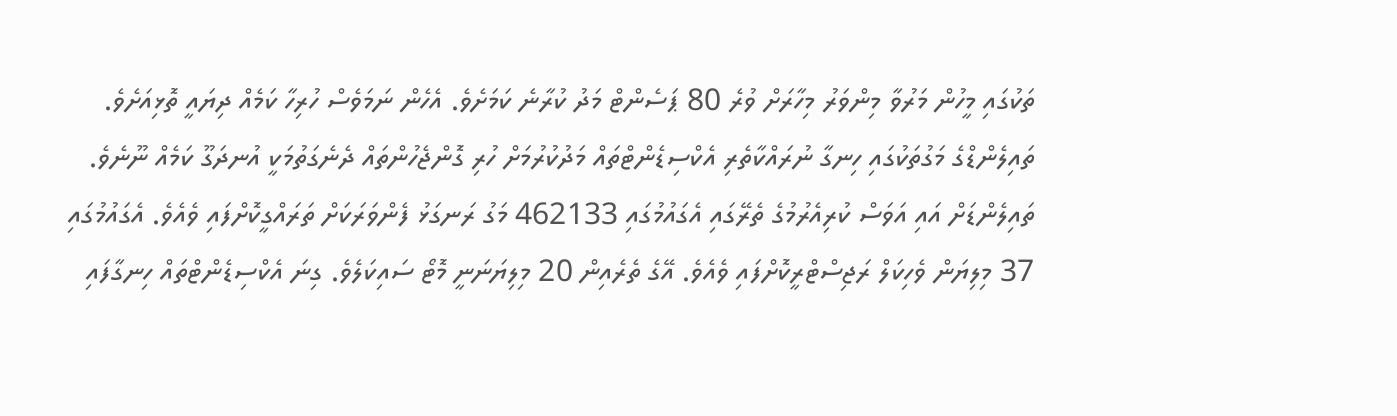ތަކުގައި މީހުން މަރުވާ މިންވަރު މިހާރަށް ވުރެ 80 ޕަސެންޓް މަދު ކުރާނެ ކަމަށެވެ. އެހެން ނަމަވެސް ހުރިހާ ކަމެއް ދިޔައީ ތޮޅިއަށެވެ.
ތައިލެންޑްގެ މަގުތަކުގައި ހިނގާ ނުރައްކާތެރި އެކްސިޑެންޓްތައް މަދުކުރުމަށް ހުރި ގޮންޖެހުންތައް ދެނެގަތުމަކީ އުނދަގޫ ކަމެއް ނޫނެވެ.
ތައިލެންޑަށް އައި އަވަސް ކުރިއެރުމުގެ ތެރޭގައި އެގައުމުގައި 462133 މަގު ރަނގަޅު ފެންވަރަކަށް ތަރައްގީކޮށްފައި ވެއެވެ. އެގައުމުގައި 37 މިލިޔަން ވެހިކަލް ރަޖިސްޓްރީކޮށްފައި ވެއެވެ. އޭގެ ތެރެއިން 20 މިލިޔަނަނީ މޮޓޯ ސައިކަލެވެ. ގިނަ އެކްސިޑެންޓްތައް ހިނގާފައި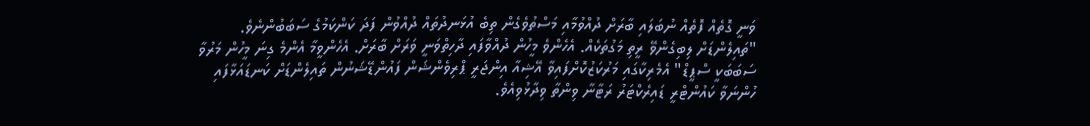ވަނީ ގޮތެއް ފޮތެއް ނުބަލައި ބާރަށް ދުއްވުމާއި މަސްތުވެގެން ތިބެ އުޅަނދުތައް ދުއްވުން ފަދަ ކަންކަމުގެ ސަބަބުންނެވެ.
"ތައިލެންޑަށް ލިބިގެންވޭ ރީތި މަގުތަކެއް. އެހެންވެ މީހުން ދުއްވާފައި ދާހިތްވަނީ ވަރަށް ބާރަށް. އެހެންވީމާ އެންމެ ގިނަ މީހުން މަރުވާ ސަބަބަކީ ސްޕީޑް" އެމެރިކާގައި މަރުކަޒުކޮށްފައިވާ އޭޝިއާ އިންޖަރީ ޕްރިވެންޝަން ފައުންޑޭޝަނުން ތައިލެންޑަށް ކަނޑައަޅާފައި ހުންނަވާ ކައުންޓްރީ ޑައިރެކްޓަރު ރަޓާނާ ވިންތާ ވިދާޅުވިއެވެ.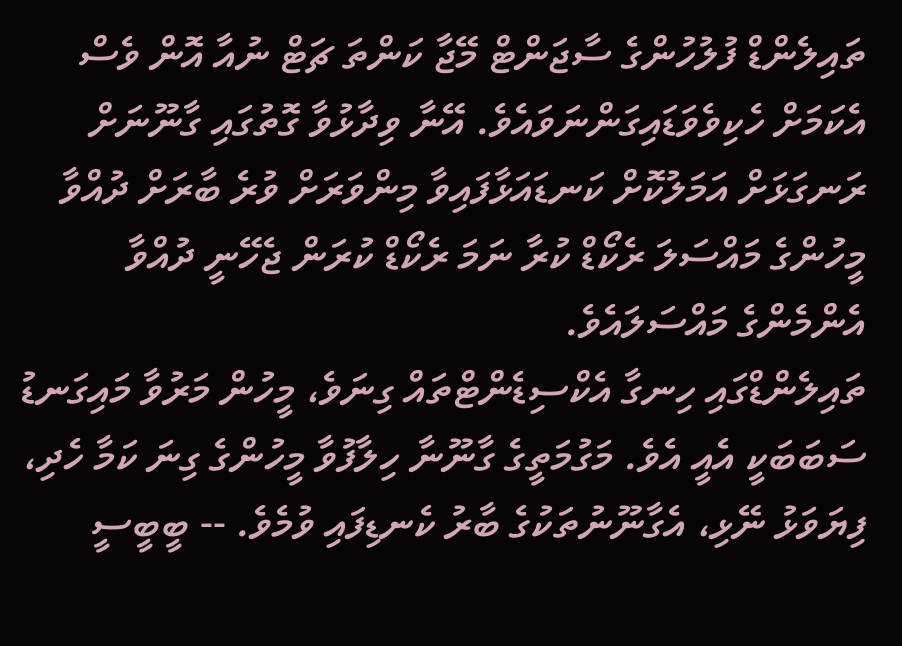ތައިލެންޑް ފުލުހުންގެ ސާޖަންޓް މޭޖާ ކަންތަ ޗަޓް ނުއާ އޮން ވެސް އެކަމަށް ހެކިވެވަޑައިގަންނަވައެވެ. އޭނާ ވިދާޅުވާ ގޮތުގައި ގާނޫނަށް ރަނގަޅަށް އަމަލުކޮށް ކަނޑައަޅާފައިވާ މިންވަރަށް ވުރެ ބާރަށް ދުއްވާ މީހުންގެ މައްސަލަ ރެކޯޑް ކުރާ ނަމަ ރެކޯޑް ކުރަން ޖެހޭނީ ދުއްވާ އެންމެންގެ މައްސަލައެވެ.
ތައިލެންޑްގައި ހިނގާ އެކްސިޑެންޓްތައް ގިނަވެ، މީހުން މަރުވާ މައިގަނޑު ސަބަބަކީ އެއީ އެވެ. މަގުމަތީގެ ގާނޫނާ ހިލާފުވާ މީހުންގެ ގިނަ ކަމާ ހެދި، ފިޔަވަޅު ނޭޅި، އެގާނޫނުތަކުގެ ބާރު ކެނޑިފައި ވުމެވެ. -- ބީބީސީ